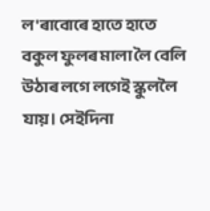ল'ৰাবোৰে হাতে হাতে বকুল ফুলৰ মালা লৈ বেলি উঠাৰ লগে লগেই স্কুললৈ যায়। সেইদিনা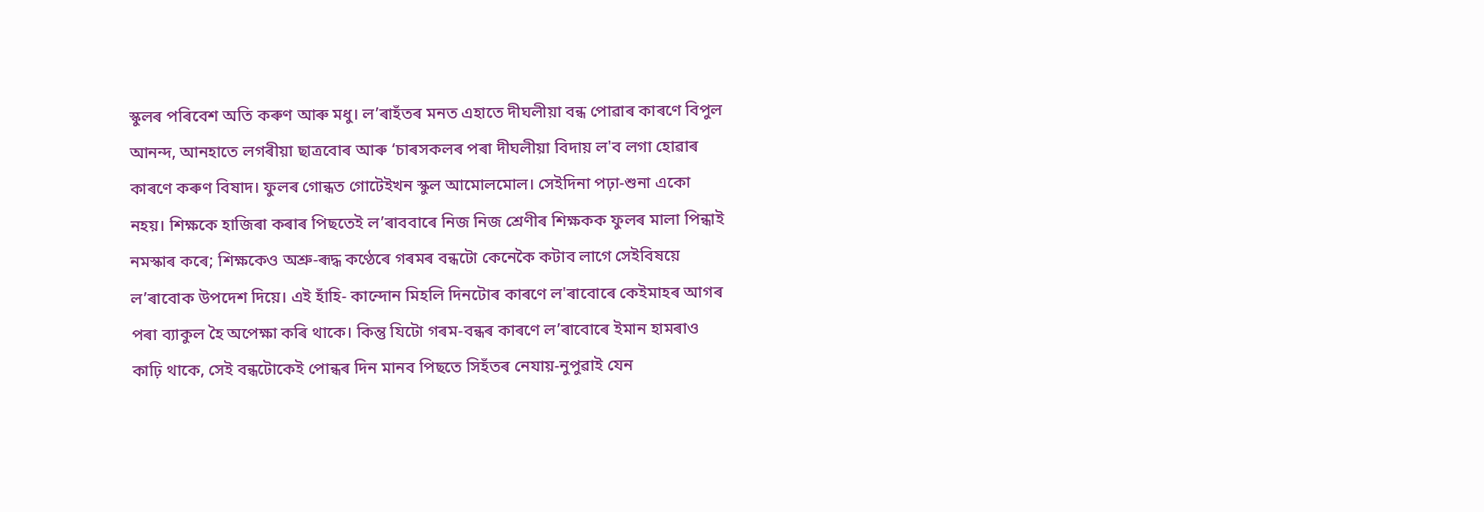স্কুলৰ পৰিবেশ অতি কৰুণ আৰু মধু। ল’ৰাহঁতৰ মনত এহাতে দীঘলীয়া বন্ধ পোৱাৰ কাৰণে বিপুল আনন্দ, আনহাতে লগৰীয়া ছাত্ৰবোৰ আৰু ‘চাৰসকলৰ পৰা দীঘলীয়া বিদায় ল'ব লগা হোৱাৰ কাৰণে কৰুণ বিষাদ। ফুলৰ গোন্ধত গোটেইখন স্কুল আমোলমোল। সেইদিনা পঢ়া-শুনা একো নহয়। শিক্ষকে হাজিৰা কৰাৰ পিছতেই ল’ৰাববাৰে নিজ নিজ শ্ৰেণীৰ শিক্ষকক ফুলৰ মালা পিন্ধাই নমস্কাৰ কৰে; শিক্ষকেও অশ্ৰু-ৰূদ্ধ কণ্ঠেৰে গৰমৰ বন্ধটো কেনেকৈ কটাব লাগে সেইবিষয়ে ল’ৰাবোক উপদেশ দিয়ে। এই হাঁহি- কান্দোন মিহলি দিনটোৰ কাৰণে ল'ৰাবোৰে কেইমাহৰ আগৰ পৰা ব্যাকুল হৈ অপেক্ষা কৰি থাকে। কিন্তু যিটো গৰম-বন্ধৰ কাৰণে ল’ৰাবোৰে ইমান হামৰাও কাঢ়ি থাকে, সেই বন্ধটোকেই পোন্ধৰ দিন মানব পিছতে সিহঁতৰ নেযায়-নুপুৱাই যেন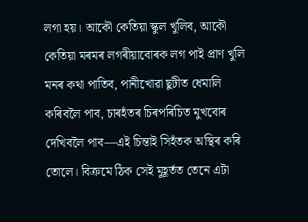লগা হয়। আকৌ কেতিয়া স্কুল খুলিব, আকৌ কেতিয়া মৰমৰ লগৰীয়াবোৰক লগ পাই প্ৰাণ খুলি মনৰ কথা পাতিব, পানীখোৱা ছুটীত ধেমালি কৰিবলৈ পাব, চাৰহঁতৰ চিৰপৰিচিত মুখবোৰ দেখিবলৈ পাব—এই চিন্তাই সিহঁতক অস্থিৰ কৰি তোলে। বিক্ৰমে ঠিক সেই মুহূৰ্তত তেনে এটা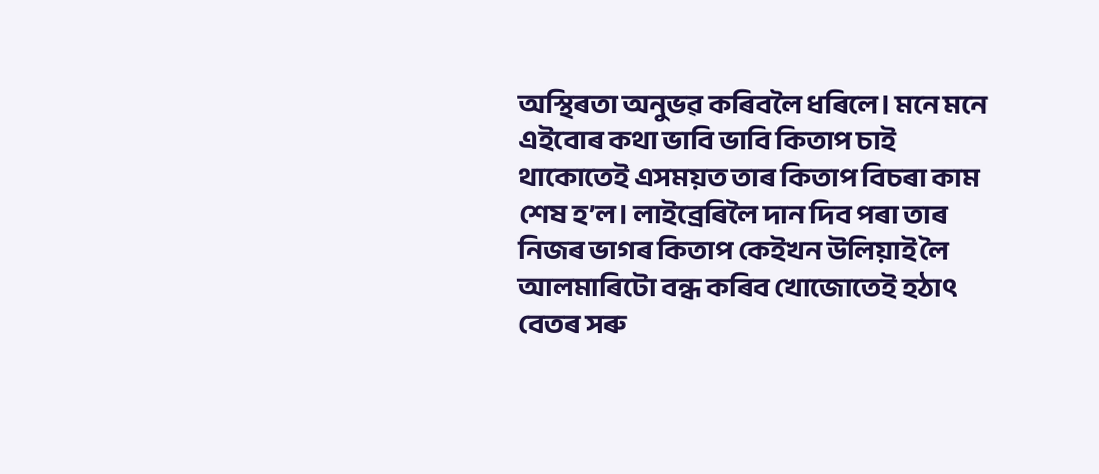অস্থিৰতা অনুভৱ কৰিবলৈ ধৰিলে। মনে মনে এইবোৰ কথা ভাবি ভাবি কিতাপ চাই থাকোতেই এসময়ত তাৰ কিতাপ বিচৰা কাম শেষ হ’ল। লাইব্ৰেৰিলৈ দান দিব পৰা তাৰ নিজৰ ভাগৰ কিতাপ কেইখন উলিয়াই লৈ আলমাৰিটো বন্ধ কৰিব খোজোতেই হঠাৎ বেতৰ সৰু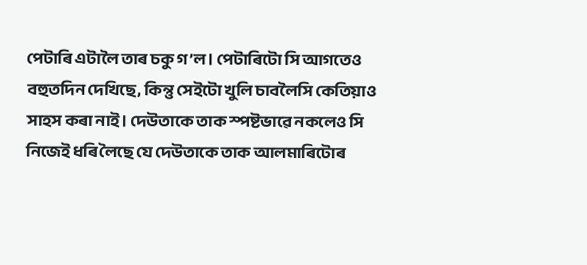পেটাৰি এটালৈ তাৰ চকু গ’ল। পেটাৰিটো সি আগতেও বহুতদিন দেখিছে, কিন্তু সেইটো খুলি চাবলৈসি কেতিয়াও সাহস কৰা নাই। দেউতাকে তাক স্পষ্টভাৱে নকলেও সি নিজেই ধৰি লৈছে যে দেউতাকে তাক আলমাৰিটোৰ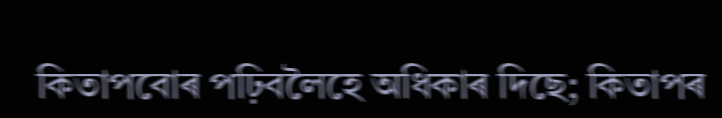কিতাপবোৰ পঢ়িবলৈহে অধিকাৰ দিছে; কিতাপৰ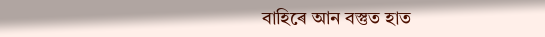বাহিৰে আন বস্তুত হাত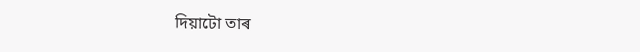দিয়াটো তাৰ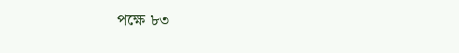পক্ষে ৮৩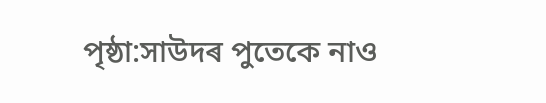পৃষ্ঠা:সাউদৰ পুতেকে নাও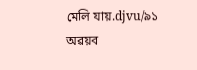মেলি যায়.djvu/৯১
অৱয়ব